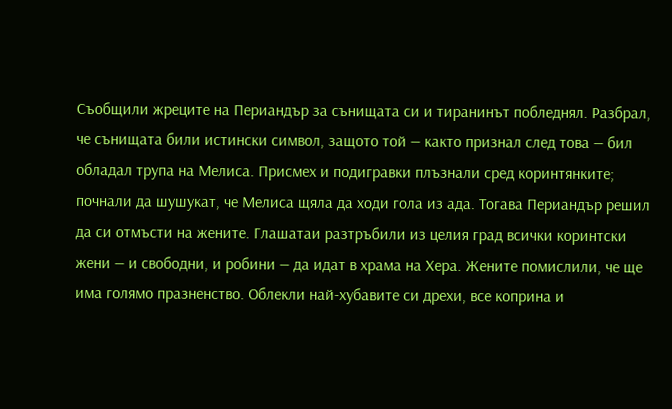Съобщили жреците на Периандър за сънищата си и тиранинът побледнял. Разбрал, че сънищата били истински символ, защото той — както признал след това — бил обладал трупа на Мелиса. Присмех и подигравки плъзнали сред коринтянките; почнали да шушукат, че Мелиса щяла да ходи гола из ада. Тогава Периандър решил да си отмъсти на жените. Глашатаи разтръбили из целия град всички коринтски жени — и свободни, и робини — да идат в храма на Хера. Жените помислили, че ще има голямо празненство. Облекли най-хубавите си дрехи, все коприна и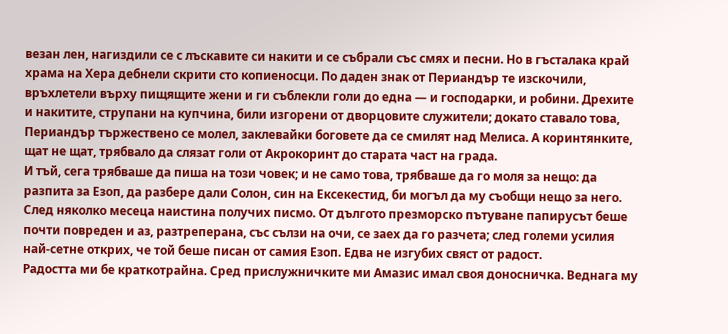везан лен, нагиздили се с лъскавите си накити и се събрали със смях и песни. Но в гъсталака край храма на Хера дебнели скрити сто копиеносци. По даден знак от Периандър те изскочили, връхлетели върху пищящите жени и ги съблекли голи до една — и господарки, и робини. Дрехите и накитите, струпани на купчина, били изгорени от дворцовите служители; докато ставало това, Периандър тържествено се молел, заклевайки боговете да се смилят над Мелиса. А коринтянките, щат не щат, трябвало да слязат голи от Акрокоринт до старата част на града.
И тъй, сега трябваше да пиша на този човек; и не само това, трябваше да го моля за нещо: да разпита за Езоп, да разбере дали Солон, син на Ексекестид, би могъл да му съобщи нещо за него.
След няколко месеца наистина получих писмо. От дългото презморско пътуване папирусът беше почти повреден и аз, разтреперана, със сълзи на очи, се заех да го разчета; след големи усилия най-сетне открих, че той беше писан от самия Езоп. Едва не изгубих свяст от радост.
Радостта ми бе краткотрайна. Сред прислужничките ми Амазис имал своя доносничка. Веднага му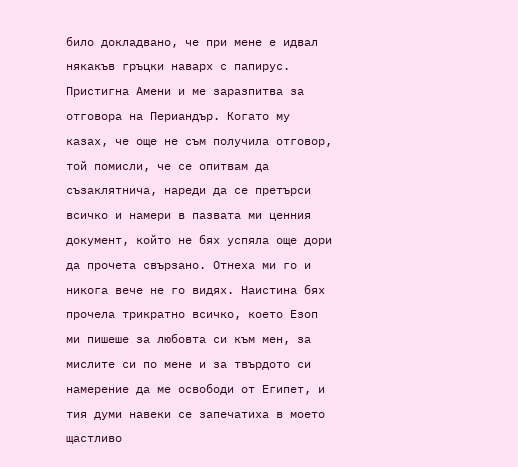било докладвано, че при мене е идвал някакъв гръцки наварх с папирус.
Пристигна Амени и ме заразпитва за отговора на Периандър. Когато му казах, че още не съм получила отговор, той помисли, че се опитвам да съзаклятнича, нареди да се претърси всичко и намери в пазвата ми ценния документ, който не бях успяла още дори да прочета свързано. Отнеха ми го и никога вече не го видях. Наистина бях прочела трикратно всичко, което Езоп ми пишеше за любовта си към мен, за мислите си по мене и за твърдото си намерение да ме освободи от Египет, и тия думи навеки се запечатиха в моето щастливо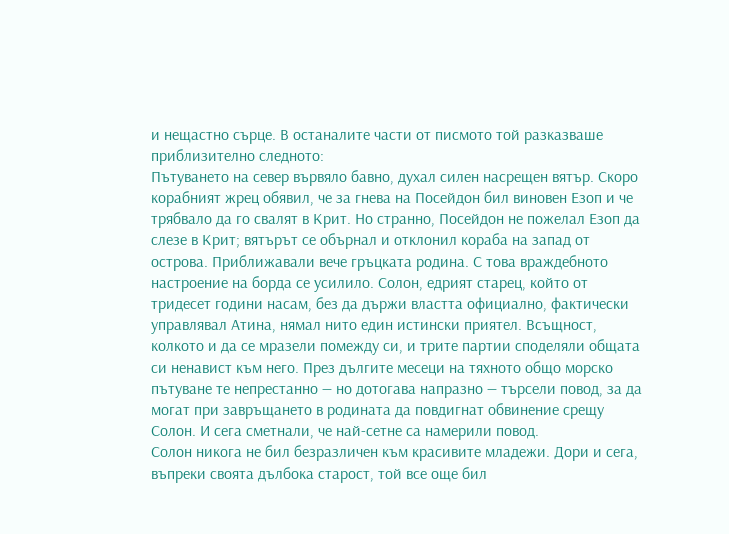и нещастно сърце. В останалите части от писмото той разказваше приблизително следното:
Пътуването на север вървяло бавно, духал силен насрещен вятър. Скоро корабният жрец обявил, че за гнева на Посейдон бил виновен Езоп и че трябвало да го свалят в Крит. Но странно, Посейдон не пожелал Езоп да слезе в Крит; вятърът се обърнал и отклонил кораба на запад от острова. Приближавали вече гръцката родина. С това враждебното настроение на борда се усилило. Солон, едрият старец, който от тридесет години насам, без да държи властта официално, фактически управлявал Атина, нямал нито един истински приятел. Всъщност, колкото и да се мразели помежду си, и трите партии споделяли общата си ненавист към него. През дългите месеци на тяхното общо морско пътуване те непрестанно — но дотогава напразно — търсели повод, за да могат при завръщането в родината да повдигнат обвинение срещу Солон. И сега сметнали, че най-сетне са намерили повод.
Солон никога не бил безразличен към красивите младежи. Дори и сега, въпреки своята дълбока старост, той все още бил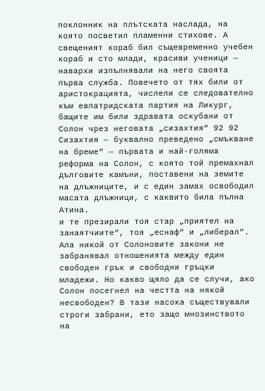поклонник на плътската наслада, на която посветил пламенни стихове. А свещеният кораб бил същевременно учебен кораб и сто млади, красиви ученици — навархи изпълнявали на него своята първа служба. Повечето от тях били от аристокрацията, числели се следователно към евпатридската партия на Ликург, бащите им били здравата оскубани от Солон чрез неговата „сизахтия“ 92 92 Сизахтия — буквално преведено „смъкване на бреме“ — първата и най-голяма реформа на Солон, с която той премахнал дълговите камъни, поставени на земите на длъжниците, и с един замах освободил масата длъжници, с каквито била пълна Атина.
и те презирали тоя стар „приятел на занаятчиите“, тоя „еснаф“ и „либерал“. Ала никой от Солоновите закони не забранявал отношенията между един свободен грък и свободни гръцки младежи. Но какво щяло да се случи, ако Солон посегнел на честта на някой несвободен? В тази насока съществували строги забрани, ето защо мнозинството на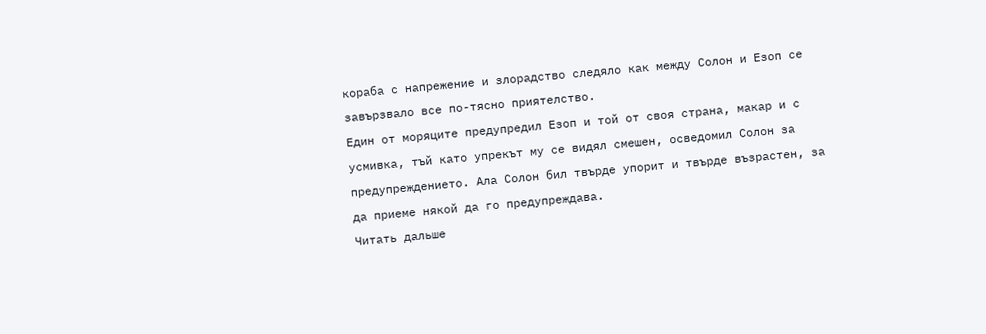кораба с напрежение и злорадство следяло как между Солон и Езоп се завързвало все по-тясно приятелство.
Един от моряците предупредил Езоп и той от своя страна, макар и с усмивка, тъй като упрекът му се видял смешен, осведомил Солон за предупреждението. Ала Солон бил твърде упорит и твърде възрастен, за да приеме някой да го предупреждава.
Читать дальше